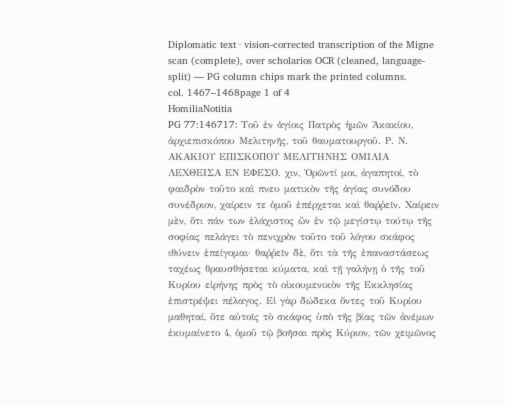Diplomatic text · vision-corrected transcription of the Migne scan (complete), over scholarios OCR (cleaned, language-split) — PG column chips mark the printed columns.
col. 1467–1468page 1 of 4
HomiliaNotitia
PG 77:146717: Τοῦ ἐν ἁγίοις Πατρὸς ἡμῶν Ἀκακίου, ἀρχιεπισκόπου Μελιτηνῆς, τοῦ θαυματουργοῦ. Ρ. Ν. ΑΚΑΚΙΟΥ ΕΠΙΣΚΟΠΟΥ ΜΕΛΙΤΗΝΗΣ ΟΜΙΛΙΑ ΛΕΧΘΕΙΣΑ ΕΝ ΕΦΕΣΟ. χιν, Ὁρῶντί μοι, ἀγαπητοί, τὸ φαιδρὸν τοῦτο καὶ πνευ ματικὸν τῆς ἁγίας συνόδου συνέδριον, χαίρειν τε ὁμοῦ ἐπέρχεται καὶ θαῤῥεῖν. Χαίρειν μὲν, ὅτι πάν των ἐλάχιστος ὢν ἐν τῷ μεγίστῳ τούτῳ τῆς σοφίας πελάγει τὸ πενιχρὸν τοῦτο τοῦ λόγου σκάφος ιθύνειν ἐπείγομαι· θαῤῥεῖν δὲ, ὅτι τὰ τῆς ἐπαναστάσεως ταχέως θραυσθήσεται κύματα, καὶ τῇ γαλήνῃ ὁ τῆς τοῦ Κυρίου εἰρήνης πρὸς τὸ οἰκουμενικὸν τῆς Εκκλησίας ἐπιστρέψει πέλαγος. Εἰ γὰρ δώδεκα ὄντες τοῦ Κυρίου μαθηταί, ὅτε αὐτοῖς τὸ σκάφος ὑπὸ τῆς βίας τῶν ἀνέμων ἐκυμαίνετο 4, ὁμοῦ τῷ βοῆσαι πρὸς Κύριον, τῶν χειμῶνος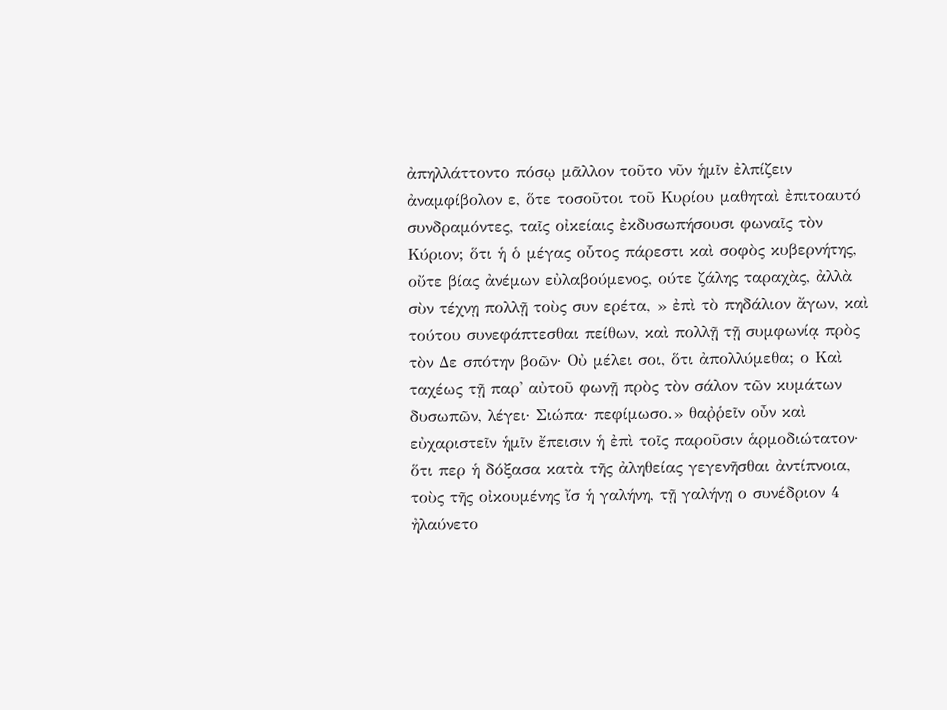ἀπηλλάττοντο πόσῳ μᾶλλον τοῦτο νῦν ἡμῖν ἐλπίζειν ἀναμφίβολον ε, ὅτε τοσοῦτοι τοῦ Κυρίου μαθηταὶ ἐπιτοαυτό συνδραμόντες, ταῖς οἰκείαις ἐκδυσωπήσουσι φωναῖς τὸν Κύριον; ὅτι ἡ ὁ μέγας οὗτος πάρεστι καὶ σοφὸς κυβερνήτης, οὔτε βίας ἀνέμων εὐλαβούμενος, ούτε ζάλης ταραχὰς, ἀλλὰ σὺν τέχνῃ πολλῇ τοὺς συν ερέτα, » ἐπὶ τὸ πηδάλιον ἄγων, καὶ τούτου συνεφάπτεσθαι πείθων, καὶ πολλῇ τῇ συμφωνίᾳ πρὸς τὸν Δε σπότην βοῶν· Οὐ μέλει σοι, ὅτι ἀπολλύμεθα; ο Καὶ ταχέως τῇ παρ' αὐτοῦ φωνῇ πρὸς τὸν σάλον τῶν κυμάτων δυσωπῶν, λέγει· Σιώπα· πεφίμωσο.» θαῤῥεῖν οὖν καὶ εὐχαριστεῖν ἡμῖν ἔπεισιν ἡ ἐπὶ τοῖς παροῦσιν ἁρμοδιώτατον· ὅτι περ ἡ δόξασα κατὰ τῆς ἀληθείας γεγενῆσθαι ἀντίπνοια, τοὺς τῆς οἰκουμένης ἴσ ἡ γαλήνη, τῇ γαλήνῃ ο συνέδριον 4 ἠλαύνετο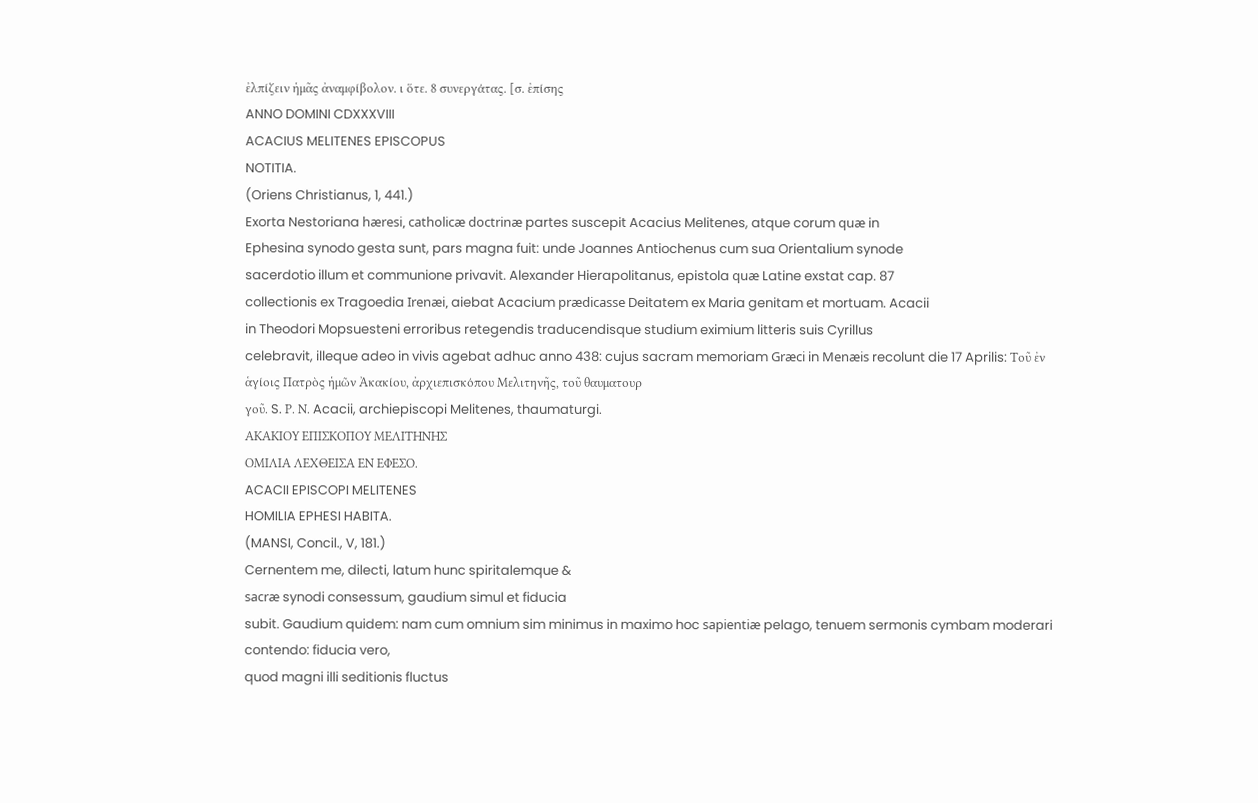ἐλπίζειν ἡμᾶς ἀναμφίβολον. ι ὅτε. 8 συνεργάτας. [σ. ἐπίσης
ANNO DOMINI CDXXXVIII
ACACIUS MELITENES EPISCOPUS
NOTITIA.
(Oriens Christianus, 1, 441.)
Exorta Nestoriana hæresi, catholicæ doctrinæ partes suscepit Acacius Melitenes, atque corum quæ in
Ephesina synodo gesta sunt, pars magna fuit: unde Joannes Antiochenus cum sua Orientalium synode
sacerdotio illum et communione privavit. Alexander Hierapolitanus, epistola quæ Latine exstat cap. 87
collectionis ex Tragoedia Irenæi, aiebat Acacium prædicasse Deitatem ex Maria genitam et mortuam. Acacii
in Theodori Mopsuesteni erroribus retegendis traducendisque studium eximium litteris suis Cyrillus
celebravit, illeque adeo in vivis agebat adhuc anno 438: cujus sacram memoriam Græci in Menæis recolunt die 17 Aprilis: Τοῦ ἐν ἁγίοις Πατρὸς ἡμῶν Ἀκακίου, ἀρχιεπισκόπου Μελιτηνῆς, τοῦ θαυματουρ
γοῦ. S. Ρ. Ν. Acacii, archiepiscopi Melitenes, thaumaturgi.
ΑΚΑΚΙΟΥ ΕΠΙΣΚΟΠΟΥ ΜΕΛΙΤΗΝΗΣ
ΟΜΙΛΙΑ ΛΕΧΘΕΙΣΑ ΕΝ ΕΦΕΣΟ.
ACACII EPISCOPI MELITENES
HOMILIA EPHESI HABITA.
(MANSI, Concil., V, 181.)
Cernentem me, dilecti, latum hunc spiritalemque &
sacræ synodi consessum, gaudium simul et fiducia
subit. Gaudium quidem: nam cum omnium sim minimus in maximo hoc sapientiæ pelago, tenuem sermonis cymbam moderari contendo: fiducia vero,
quod magni illi seditionis fluctus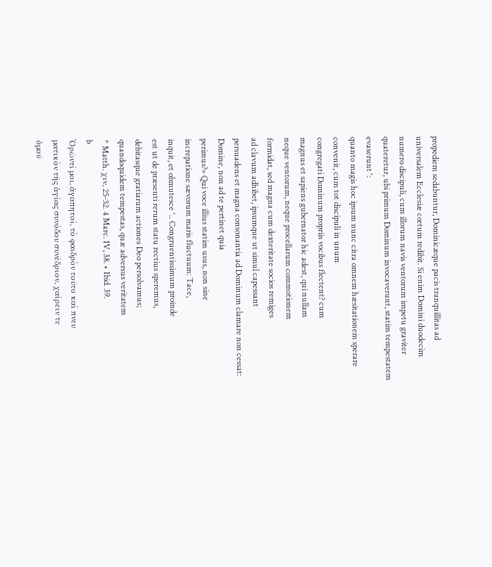propediem sedabuntur, Dominicæque pacis tranquillitas ad universalem Ecclesiæ cœtum redibit. Si enim Domini duodecim numero discipuli, cum illorum navis ventorum impetu graviter quateretur, ubi primum Dominum invocaverunt, statim tempestatem evaserunt ':
quanto magis hoc ipsum nunc citra omnem hæsitationem sperare convenit, cum tot discipuli in unum
congregati Dominum propriis vocibus flectent? cum
magnus et sapiens gubernator hic adest, qui nullam
neque ventorum, neque procellarum commotionem
formidat, sed magna cum dexteritate socios remiges
ad clavum adhibet, ipsumque ut simul capessant
persuadens et magna consonantia ad Dominum clamare non cessat: Domine, non ad te pertinet quia
perimus?» Qui voce illius statim usus, non sine
increpatione sævorum maris fluctuum: Tace,
inquit, et obmutesce '.. Congruentissimum proinde
est ut de præsenti rerum statu rectius speremus,
debitasque gratiarum actiones Deo persolvamus;
quandoquidem tempestas, quæ adversus veritatem
* Matth. χιν, 25-32. 4 Marc. IV, 38. • Ibid. 39.
b
Ὁρῶντί μοι, ἀγαπητοί, τὸ φαιδρὸν τοῦτο καὶ πνευ
ματικὸν τῆς ἁγίας συνόδου συνέδριον, χαίρειν τε
ὁμοῦ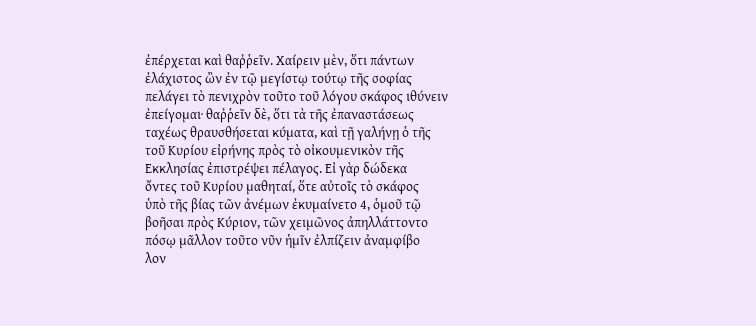ἐπέρχεται καὶ θαῤῥεῖν. Χαίρειν μὲν, ὅτι πάντων ἐλάχιστος ὢν ἐν τῷ μεγίστῳ τούτῳ τῆς σοφίας
πελάγει τὸ πενιχρὸν τοῦτο τοῦ λόγου σκάφος ιθύνειν
ἐπείγομαι· θαῤῥεῖν δὲ, ὅτι τὰ τῆς ἐπαναστάσεως
ταχέως θραυσθήσεται κύματα, καὶ τῇ γαλήνῃ ὁ τῆς
τοῦ Κυρίου εἰρήνης πρὸς τὸ οἰκουμενικὸν τῆς
Εκκλησίας ἐπιστρέψει πέλαγος. Εἰ γὰρ δώδεκα
ὄντες τοῦ Κυρίου μαθηταί, ὅτε αὐτοῖς τὸ σκάφος
ὑπὸ τῆς βίας τῶν ἀνέμων ἐκυμαίνετο 4, ὁμοῦ τῷ
βοῆσαι πρὸς Κύριον, τῶν χειμῶνος ἀπηλλάττοντο
πόσῳ μᾶλλον τοῦτο νῦν ἡμῖν ἐλπίζειν ἀναμφίβο
λον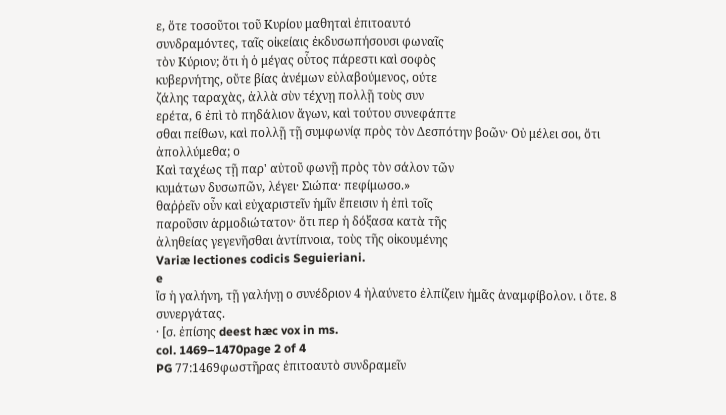ε, ὅτε τοσοῦτοι τοῦ Κυρίου μαθηταὶ ἐπιτοαυτό
συνδραμόντες, ταῖς οἰκείαις ἐκδυσωπήσουσι φωναῖς
τὸν Κύριον; ὅτι ἡ ὁ μέγας οὗτος πάρεστι καὶ σοφὸς
κυβερνήτης, οὔτε βίας ἀνέμων εὐλαβούμενος, ούτε
ζάλης ταραχὰς, ἀλλὰ σὺν τέχνῃ πολλῇ τοὺς συν
ερέτα, 6 ἐπὶ τὸ πηδάλιον ἄγων, καὶ τούτου συνεφάπτε
σθαι πείθων, καὶ πολλῇ τῇ συμφωνίᾳ πρὸς τὸν Δεσπότην βοῶν· Οὐ μέλει σοι, ὅτι ἀπολλύμεθα; ο
Καὶ ταχέως τῇ παρ' αὐτοῦ φωνῇ πρὸς τὸν σάλον τῶν
κυμάτων δυσωπῶν, λέγει· Σιώπα· πεφίμωσο.»
θαῤῥεῖν οὖν καὶ εὐχαριστεῖν ἡμῖν ἔπεισιν ἡ ἐπὶ τοῖς
παροῦσιν ἁρμοδιώτατον· ὅτι περ ἡ δόξασα κατὰ τῆς
ἀληθείας γεγενῆσθαι ἀντίπνοια, τοὺς τῆς οἰκουμένης
Variæ lectiones codicis Seguieriani.
e
ἴσ ἡ γαλήνη, τῇ γαλήνῃ ο συνέδριον 4 ἠλαύνετο ἐλπίζειν ἡμᾶς ἀναμφίβολον. ι ὅτε. 8 συνεργάτας.
· [σ. ἐπίσης deest hæc vox in ms.
col. 1469–1470page 2 of 4
PG 77:1469φωστῆρας ἐπιτοαυτὸ συνδραμεῖν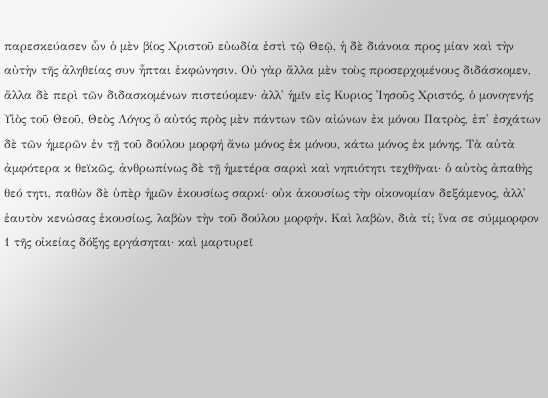παρεσκεύασεν ὧν ὁ μὲν βίος Χριστοῦ εὐωδία ἐστὶ τῷ Θεῷ, ἡ δὲ διάνοια προς μίαν καὶ τὴν αὐτὴν τῆς ἀληθείας συν ἧπται ἐκφώνησιν. Οὐ γὰρ ἄλλα μὲν τοὺς προσερχομένους διδάσκομεν, ἄλλα δὲ περὶ τῶν διδασκομένων πιστεύομεν· ἀλλ' ἡμῖν εἰς Κυριος Ἰησοῦς Χριστός, ὁ μονογενής Υἱὸς τοῦ Θεοῦ, Θεὸς Λόγος ὁ αὐτός πρὸς μὲν πάντων τῶν αἰώνων ἐκ μόνου Πατρὸς, ἐπ' ἐσχάτων δὲ τῶν ἡμερῶν ἐν τῇ τοῦ δούλου μορφή ἄνω μόνος ἐκ μόνου, κάτω μόνος ἐκ μόνης. Τὰ αὐτὰ ἀμφότερα κ θεϊκῶς, ἀνθρωπίνως δὲ τῇ ἡμετέρα σαρκὶ καὶ νηπιότητι τεχθῆναι· ὁ αὐτὸς ἀπαθὴς θεό τητι, παθὼν δὲ ὑπὲρ ἡμῶν ἑκουσίως σαρκί· οὐκ ἀκουσίως τὴν οἰκονομίαν δεξάμενος, ἀλλ᾽ ἑαυτὸν κενώσας ἑκουσίως, λαβὼν τὴν τοῦ δούλου μορφήν. Καὶ λαβὼν, διὰ τί; ἵνα σε σύμμορφον 1 τῆς οἰκείας δόξης εργάσηται· καὶ μαρτυρεῖ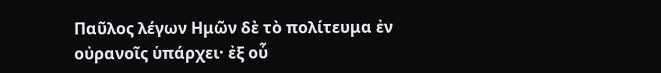Παῦλος λέγων Ημῶν δὲ τὸ πολίτευμα ἐν οὐρανοῖς ὑπάρχει· ἐξ οὗ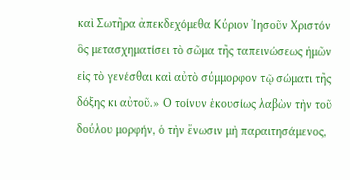καὶ Σωτῆρα ἀπεκδεχόμεθα Κύριον Ἰησοῦν Χριστόν ὃς μετασχηματίσει τὸ σῶμα τῆς ταπεινώσεως ἡμῶν εἰς τὸ γενέσθαι καὶ αὐτὸ σύμμορφον τῷ σώματι τῆς δόξης κι αὐτοῦ.» Ο τοίνυν ἑκουσίως λαβὼν τὴν τοῦ δούλου μορφήν, ὁ τὴν ἔνωσιν μὴ παραιτησάμενος,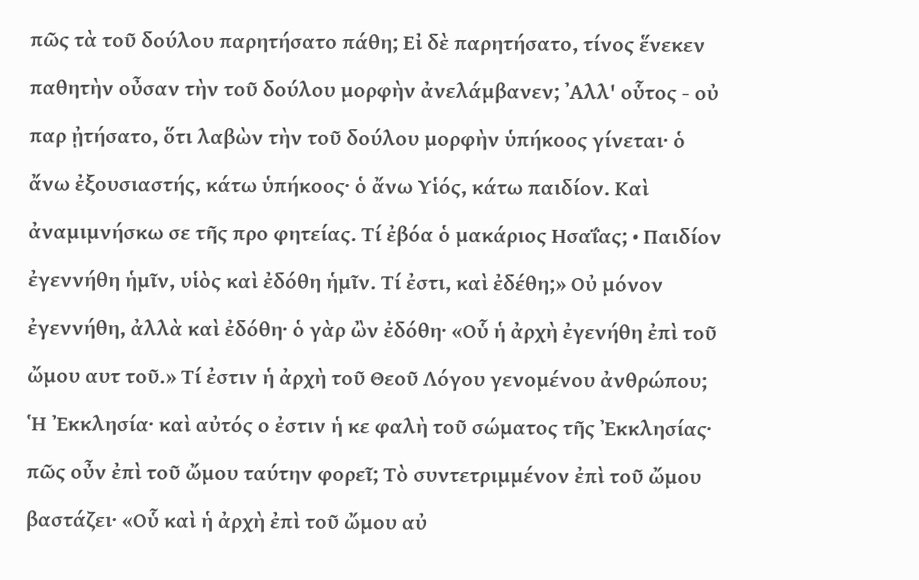πῶς τὰ τοῦ δούλου παρητήσατο πάθη; Εἰ δὲ παρητήσατο, τίνος ἕνεκεν παθητὴν οὖσαν τὴν τοῦ δούλου μορφὴν ἀνελάμβανεν; ᾿Αλλ' οὗτος - οὐ παρ ᾐτήσατο, ὅτι λαβὼν τὴν τοῦ δούλου μορφὴν ὑπήκοος γίνεται· ὁ ἄνω ἐξουσιαστής, κάτω ὑπήκοος· ὁ ἄνω Υἱός, κάτω παιδίον. Καὶ ἀναμιμνήσκω σε τῆς προ φητείας. Τί ἐβόα ὁ μακάριος Ησαΐας; • Παιδίον ἐγεννήθη ἡμῖν, υἱὸς καὶ ἐδόθη ἡμῖν. Τί ἐστι, καὶ ἐδέθη;» Οὐ μόνον ἐγεννήθη, ἀλλὰ καὶ ἐδόθη· ὁ γὰρ ὢν ἐδόθη· «Οὗ ἡ ἀρχὴ ἐγενήθη ἐπὶ τοῦ ὤμου αυτ τοῦ.» Τί ἐστιν ἡ ἀρχὴ τοῦ Θεοῦ Λόγου γενομένου ἀνθρώπου; Ἡ Ἐκκλησία· καὶ αὐτός ο ἐστιν ἡ κε φαλὴ τοῦ σώματος τῆς Ἐκκλησίας· πῶς οὖν ἐπὶ τοῦ ὤμου ταύτην φορεῖ; Τὸ συντετριμμένον ἐπὶ τοῦ ὤμου βαστάζει· «Οὗ καὶ ἡ ἀρχὴ ἐπὶ τοῦ ὤμου αὐ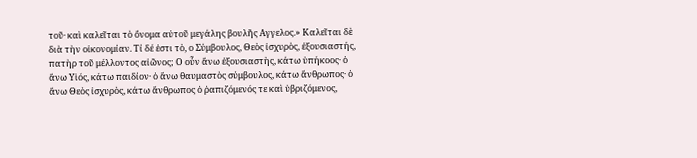τοῦ· καὶ καλεῖται τὸ ὄνομα αὐτοῦ μεγάλης βουλῆς Αγγελος.» Καλεῖται δὲ διὰ τὴν οἰκονομίαν. Τί δέ ἐστι τὸ, ο Σύμβουλος, Θεὸς ἰσχυρὸς, ἐξουσιαστής, πατὴρ τοῦ μέλλοντος αἰῶνος; Ο οὖν ἄνω ἐξουσιαστὴς, κάτω ὑπήκοος· ὁ ἄνω Υἱός, κάτω παιδίον· ὁ ἄνω θαυμαστὸς σύμβουλος, κάτω ἄνθρωπος· ὁ ἄνω Θεὸς ἰσχυρὸς, κάτω ἄνθρωπος ὁ ῥαπιζόμενός τε καὶ ὑβριζόμενος,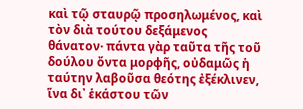καὶ τῷ σταυρῷ προσηλωμένος, καὶ τὸν διὰ τούτου δεξάμενος θάνατον· πάντα γὰρ ταῦτα τῆς τοῦ δούλου ὄντα μορφῆς, οὐδαμῶς ἡ ταύτην λαβοῦσα θεότης ἐξέκλινεν, ἵνα δι᾿ ἑκάστου τῶν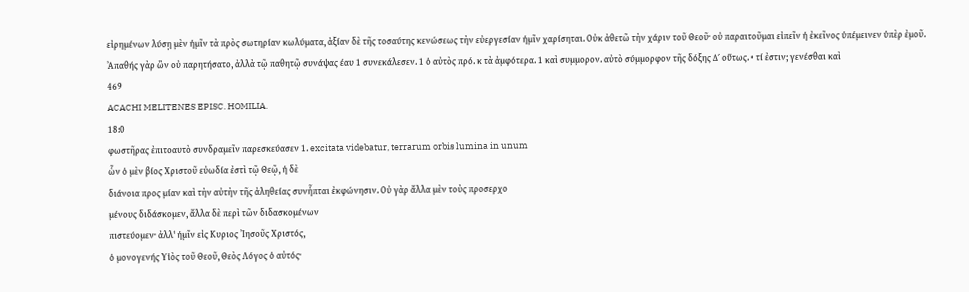εἰρημένων λύσῃ μὲν ἡμῖν τὰ πρὸς σωτηρίαν κωλύματα, ἀξίαν δὲ τῆς τοσαύτης κενώσεως τὴν εὐεργεσίαν ἡμῖν χαρίσηται. Οὐκ ἀθετῶ τὴν χάριν τοῦ Θεοῦ· οὐ παραιτοῦμαι εἰπεῖν ἡ ἐκεῖνος ὑπέμεινεν ὑπὲρ ἐμοῦ. Ἀπαθής γὰρ ὢν οὐ παρητήσατο, ἀλλὰ τῷ παθητῷ συνάψας έαυ 1 συνεκάλεσεν. 1 ὁ αὐτὸς πρό. κ τὰ ἀμφότερα. 1 καὶ συμμορον. αὐτὸ σύμμορφον τῆς δόξης Δ΄ οὕτως. • τί ἐστιν; γενέσθαι καὶ
469
ACACHI MELITENES EPISC. HOMILIA.
18:0
φωστῆρας ἐπιτοαυτὸ συνδραμεῖν παρεσκεύασεν 1. excitata videbatur, terrarum orbis lumina in unum
ὧν ὁ μὲν βίος Χριστοῦ εὐωδία ἐστὶ τῷ Θεῷ, ἡ δὲ
διάνοια προς μίαν καὶ τὴν αὐτὴν τῆς ἀληθείας συνἧπται ἐκφώνησιν. Οὐ γὰρ ἄλλα μὲν τοὺς προσερχο
μένους διδάσκομεν, ἄλλα δὲ περὶ τῶν διδασκομένων
πιστεύομεν· ἀλλ' ἡμῖν εἰς Κυριος Ἰησοῦς Χριστός,
ὁ μονογενής Υἱὸς τοῦ Θεοῦ, Θεὸς Λόγος ὁ αὐτός·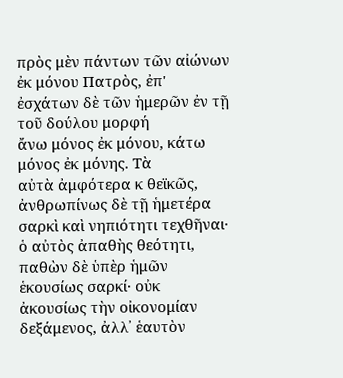πρὸς μὲν πάντων τῶν αἰώνων ἐκ μόνου Πατρὸς, ἐπ'
ἐσχάτων δὲ τῶν ἡμερῶν ἐν τῇ τοῦ δούλου μορφή
ἄνω μόνος ἐκ μόνου, κάτω μόνος ἐκ μόνης. Τὰ
αὐτὰ ἀμφότερα κ θεϊκῶς, ἀνθρωπίνως δὲ τῇ ἡμετέρα
σαρκὶ καὶ νηπιότητι τεχθῆναι· ὁ αὐτὸς ἀπαθὴς θεότητι, παθὼν δὲ ὑπὲρ ἡμῶν ἑκουσίως σαρκί· οὐκ
ἀκουσίως τὴν οἰκονομίαν δεξάμενος, ἀλλ᾽ ἑαυτὸν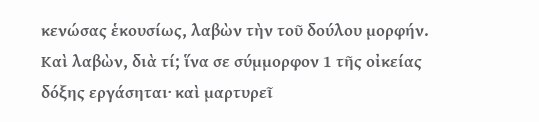κενώσας ἑκουσίως, λαβὼν τὴν τοῦ δούλου μορφήν.
Καὶ λαβὼν, διὰ τί; ἵνα σε σύμμορφον 1 τῆς οἰκείας
δόξης εργάσηται· καὶ μαρτυρεῖ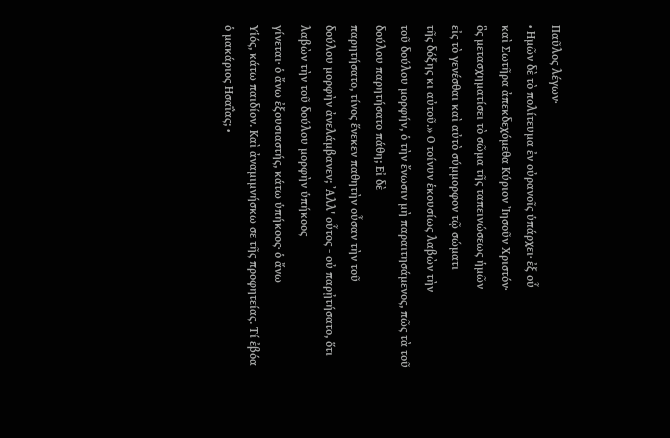Παῦλος λέγων·
• Ημῶν δὲ τὸ πολίτευμα ἐν οὐρανοῖς ὑπάρχει· ἐξ οὗ
καὶ Σωτῆρα ἀπεκδεχόμεθα Κύριον Ἰησοῦν Χριστόν·
ὃς μετασχηματίσει τὸ σῶμα τῆς ταπεινώσεως ἡμῶν
εἰς τὸ γενέσθαι καὶ αὐτὸ σύμμορφον τῷ σώματι
τῆς δόξης κι αὐτοῦ.» Ο τοίνυν ἑκουσίως λαβὼν τὴν
τοῦ δούλου μορφήν, ὁ τὴν ἔνωσιν μὴ παραιτησάμενος, πῶς τὰ τοῦ δούλου παρητήσατο πάθη; Εἰ δὲ
παρητήσατο, τίνος ἕνεκεν παθητὴν οὖσαν τὴν τοῦ
δούλου μορφὴν ἀνελάμβανεν; ᾿Αλλ' οὗτος - οὐ παρᾐτήσατο, ὅτι λαβὼν τὴν τοῦ δούλου μορφὴν ὑπήκοος
γίνεται· ὁ ἄνω ἐξουσιαστής, κάτω ὑπήκοος· ὁ ἄνω
Υἱός, κάτω παιδίον. Καὶ ἀναμιμνήσκω σε τῆς προφητείας. Τί ἐβόα ὁ μακάριος Ησαΐας; •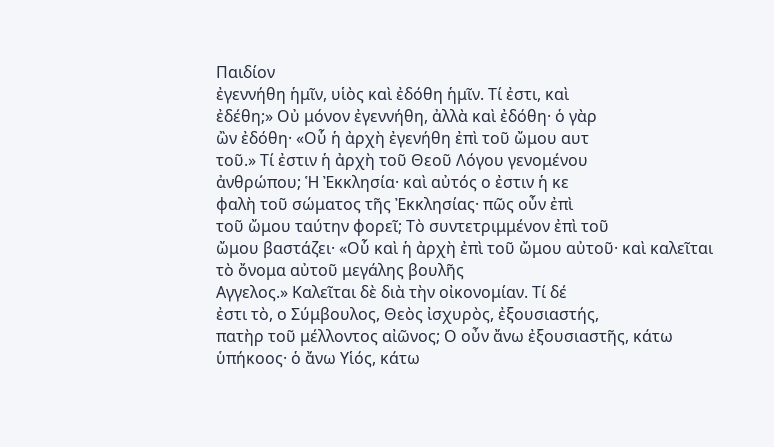Παιδίον
ἐγεννήθη ἡμῖν, υἱὸς καὶ ἐδόθη ἡμῖν. Τί ἐστι, καὶ
ἐδέθη;» Οὐ μόνον ἐγεννήθη, ἀλλὰ καὶ ἐδόθη· ὁ γὰρ
ὢν ἐδόθη· «Οὗ ἡ ἀρχὴ ἐγενήθη ἐπὶ τοῦ ὤμου αυτ
τοῦ.» Τί ἐστιν ἡ ἀρχὴ τοῦ Θεοῦ Λόγου γενομένου
ἀνθρώπου; Ἡ Ἐκκλησία· καὶ αὐτός ο ἐστιν ἡ κε
φαλὴ τοῦ σώματος τῆς Ἐκκλησίας· πῶς οὖν ἐπὶ
τοῦ ὤμου ταύτην φορεῖ; Τὸ συντετριμμένον ἐπὶ τοῦ
ὤμου βαστάζει· «Οὗ καὶ ἡ ἀρχὴ ἐπὶ τοῦ ὤμου αὐτοῦ· καὶ καλεῖται τὸ ὄνομα αὐτοῦ μεγάλης βουλῆς
Αγγελος.» Καλεῖται δὲ διὰ τὴν οἰκονομίαν. Τί δέ
ἐστι τὸ, ο Σύμβουλος, Θεὸς ἰσχυρὸς, ἐξουσιαστής,
πατὴρ τοῦ μέλλοντος αἰῶνος; Ο οὖν ἄνω ἐξουσιαστῆς, κάτω ὑπήκοος· ὁ ἄνω Υἱός, κάτω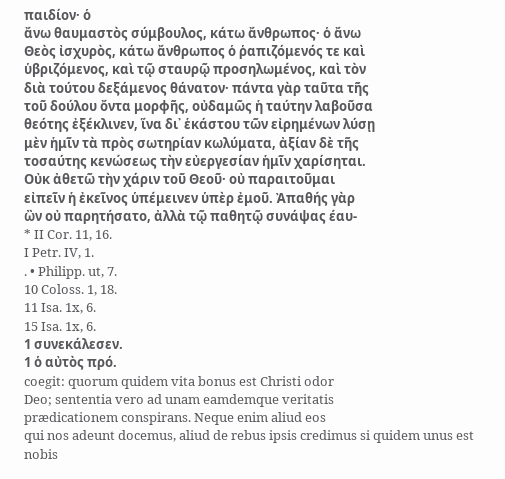παιδίον· ὁ
ἄνω θαυμαστὸς σύμβουλος, κάτω ἄνθρωπος· ὁ ἄνω
Θεὸς ἰσχυρὸς, κάτω ἄνθρωπος ὁ ῥαπιζόμενός τε καὶ
ὑβριζόμενος, καὶ τῷ σταυρῷ προσηλωμένος, καὶ τὸν
διὰ τούτου δεξάμενος θάνατον· πάντα γὰρ ταῦτα τῆς
τοῦ δούλου ὄντα μορφῆς, οὐδαμῶς ἡ ταύτην λαβοῦσα
θεότης ἐξέκλινεν, ἵνα δι᾿ ἑκάστου τῶν εἰρημένων λύσῃ
μὲν ἡμῖν τὰ πρὸς σωτηρίαν κωλύματα, ἀξίαν δὲ τῆς
τοσαύτης κενώσεως τὴν εὐεργεσίαν ἡμῖν χαρίσηται.
Οὐκ ἀθετῶ τὴν χάριν τοῦ Θεοῦ· οὐ παραιτοῦμαι
εἰπεῖν ἡ ἐκεῖνος ὑπέμεινεν ὑπὲρ ἐμοῦ. Ἀπαθής γὰρ
ὢν οὐ παρητήσατο, ἀλλὰ τῷ παθητῷ συνάψας έαυ-
* II Cor. 11, 16.
I Petr. IV, 1.
. • Philipp. ut, 7.
10 Coloss. 1, 18.
11 Isa. 1x, 6.
15 Isa. 1x, 6.
1 συνεκάλεσεν.
1 ὁ αὐτὸς πρό.
coegit: quorum quidem vita bonus est Christi odor
Deo; sententia vero ad unam eamdemque veritatis
prædicationem conspirans. Neque enim aliud eos
qui nos adeunt docemus, aliud de rebus ipsis credimus si quidem unus est nobis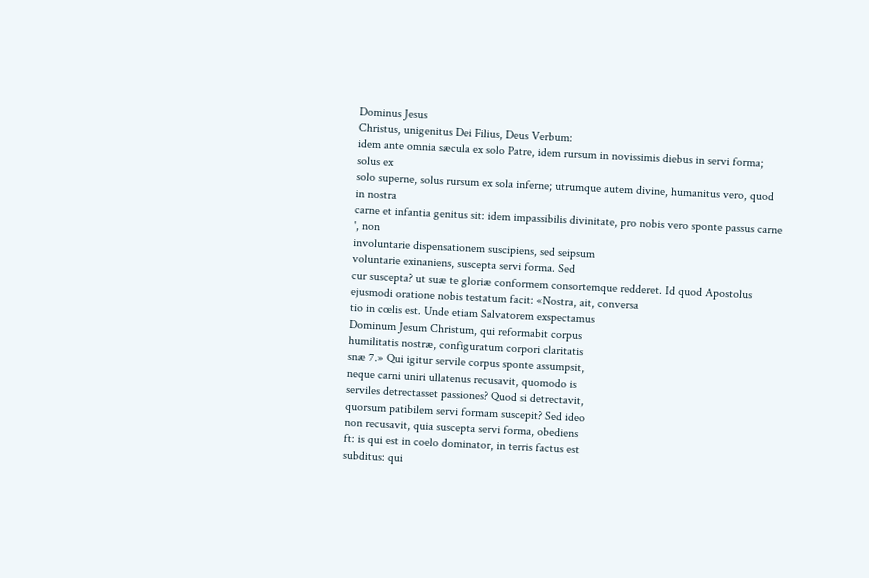Dominus Jesus
Christus, unigenitus Dei Filius, Deus Verbum:
idem ante omnia sæcula ex solo Patre, idem rursum in novissimis diebus in servi forma; solus ex
solo superne, solus rursum ex sola inferne; utrumque autem divine, humanitus vero, quod in nostra
carne et infantia genitus sit: idem impassibilis divinitate, pro nobis vero sponte passus carne ', non
involuntarie dispensationem suscipiens, sed seipsum
voluntarie exinaniens, suscepta servi forma. Sed
cur suscepta? ut suæ te gloriæ conformem consortemque redderet. Id quod Apostolus ejusmodi oratione nobis testatum facit: «Nostra, ait, conversa
tio in cœlis est. Unde etiam Salvatorem exspectamus
Dominum Jesum Christum, qui reformabit corpus
humilitatis nostræ, configuratum corpori claritatis
snæ 7.» Qui igitur servile corpus sponte assumpsit,
neque carni uniri ullatenus recusavit, quomodo is
serviles detrectasset passiones? Quod si detrectavit,
quorsum patibilem servi formam suscepit? Sed ideo
non recusavit, quia suscepta servi forma, obediens
ft: is qui est in coelo dominator, in terris factus est
subditus: qui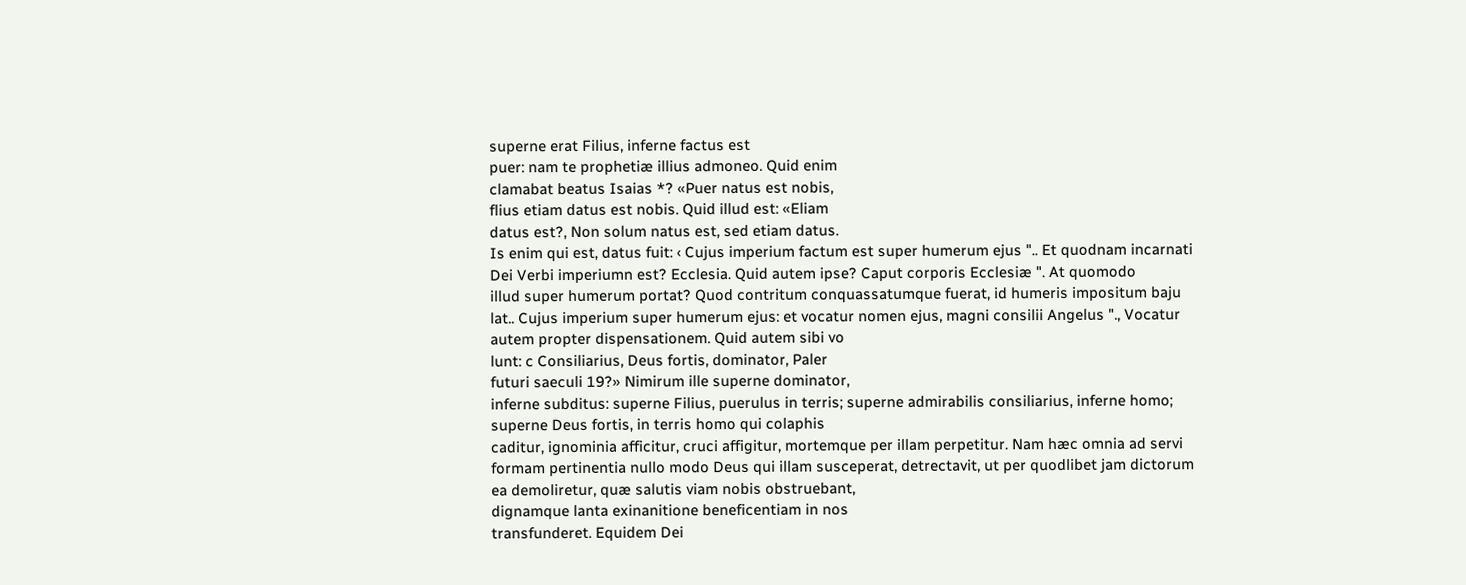superne erat Filius, inferne factus est
puer: nam te prophetiæ illius admoneo. Quid enim
clamabat beatus Isaias *? «Puer natus est nobis,
flius etiam datus est nobis. Quid illud est: «Eliam
datus est?, Non solum natus est, sed etiam datus.
Is enim qui est, datus fuit: ‹ Cujus imperium factum est super humerum ejus ".. Et quodnam incarnati Dei Verbi imperiumn est? Ecclesia. Quid autem ipse? Caput corporis Ecclesiæ ". At quomodo
illud super humerum portat? Quod contritum conquassatumque fuerat, id humeris impositum baju
lat.. Cujus imperium super humerum ejus: et vocatur nomen ejus, magni consilii Angelus "., Vocatur
autem propter dispensationem. Quid autem sibi vo
lunt: c Consiliarius, Deus fortis, dominator, Paler
futuri saeculi 19?» Nimirum ille superne dominator,
inferne subditus: superne Filius, puerulus in terris; superne admirabilis consiliarius, inferne homo;
superne Deus fortis, in terris homo qui colaphis
caditur, ignominia afficitur, cruci affigitur, mortemque per illam perpetitur. Nam hæc omnia ad servi
formam pertinentia nullo modo Deus qui illam susceperat, detrectavit, ut per quodlibet jam dictorum
ea demoliretur, quæ salutis viam nobis obstruebant,
dignamque lanta exinanitione beneficentiam in nos
transfunderet. Equidem Dei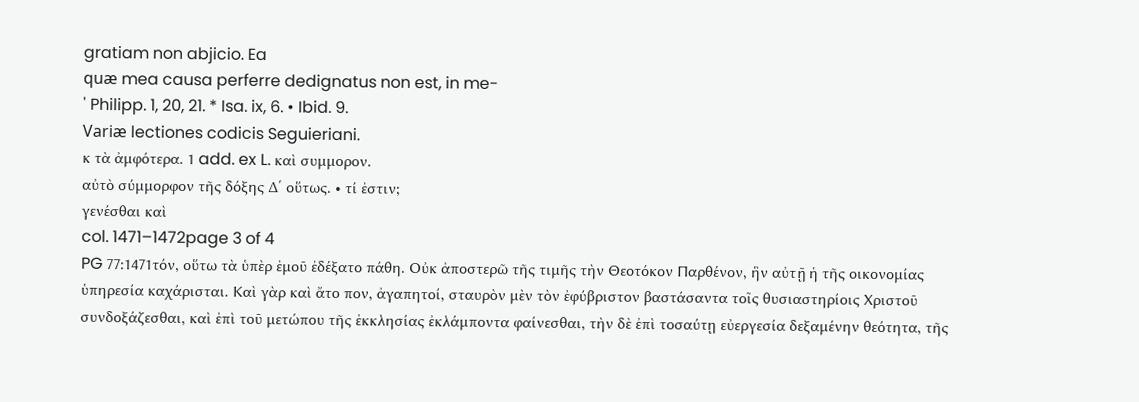gratiam non abjicio. Ea
quæ mea causa perferre dedignatus non est, in me-
' Philipp. 1, 20, 21. * Isa. ix, 6. • Ibid. 9.
Variæ lectiones codicis Seguieriani.
κ τὰ ἀμφότερα. 1 add. ex L. καὶ συμμορον.
αὐτὸ σύμμορφον τῆς δόξης Δ΄ οὕτως. • τί ἐστιν;
γενέσθαι καὶ
col. 1471–1472page 3 of 4
PG 77:1471τόν, οὕτω τὰ ὑπὲρ ἐμοῦ ἐδέξατο πάθη. Οὐκ ἀποστερῶ τῆς τιμῆς τὴν Θεοτόκον Παρθένον, ἣν αὐτῇ ἡ τῆς οικονομίας ὑπηρεσία καχάρισται. Καὶ γὰρ καὶ ἄτο πον, ἀγαπητοί, σταυρὸν μὲν τὸν ἐφύβριστον βαστάσαντα τοῖς θυσιαστηρίοις Χριστοῦ συνδοξάζεσθαι, καὶ ἐπὶ τοῦ μετώπου τῆς ἐκκλησίας ἐκλάμποντα φαίνεσθαι, τὴν δὲ ἐπὶ τοσαύτῃ εὐεργεσία δεξαμένην θεότητα, τῆς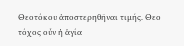Θεοτόκου ἀποστερηθῆναι τιμής. Θεο τόχος οὖν ἡ ἁγία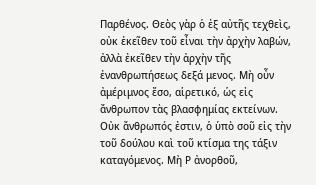Παρθένος. Θεὸς γὰρ ὁ ἐξ αὐτῆς τεχθεὶς, οὐκ ἐκεῖθεν τοῦ εἶναι τὴν ἀρχὴν λαβών, ἀλλὰ ἐκεῖθεν τὴν ἀρχὴν τῆς ἐνανθρωπήσεως δεξά μενος. Μὴ οὖν ἀμέριμνος ἔσο, αἱρετικό, ὡς εἰς ἄνθρωπον τὰς βλασφημίας εκτείνων. Οὐκ ἄνθρωπός ἐστιν, ὁ ὑπὸ σοῦ εἰς τὴν τοῦ δούλου καὶ τοῦ κτίσμα της τάξιν καταγόμενος. Μὴ Ρ ἀνορθοῦ,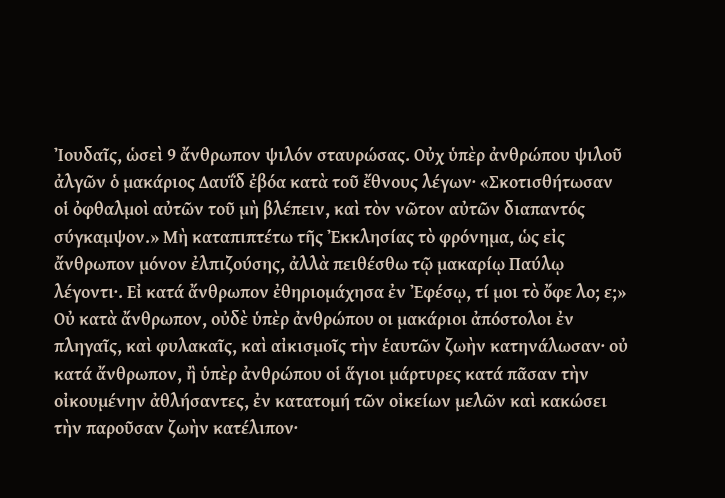Ἰουδαῖς, ὡσεὶ 9 ἄνθρωπον ψιλόν σταυρώσας. Οὐχ ὑπὲρ ἀνθρώπου ψιλοῦ ἀλγῶν ὁ μακάριος Δαυΐδ ἐβόα κατὰ τοῦ ἔθνους λέγων· «Σκοτισθήτωσαν οἱ ὀφθαλμοὶ αὐτῶν τοῦ μὴ βλέπειν, καὶ τὸν νῶτον αὐτῶν διαπαντός σύγκαμψον.» Μὴ καταπιπτέτω τῆς Ἐκκλησίας τὸ φρόνημα, ὡς εἰς ἄνθρωπον μόνον ἐλπιζούσης, ἀλλὰ πειθέσθω τῷ μακαρίῳ Παύλῳ λέγοντι·. Εἰ κατά ἄνθρωπον ἐθηριομάχησα ἐν Ἐφέσῳ, τί μοι τὸ ὄφε λο; ε;» Οὐ κατὰ ἄνθρωπον, οὐδὲ ὑπὲρ ἀνθρώπου οι μακάριοι ἀπόστολοι ἐν πληγαῖς, καὶ φυλακαῖς, καὶ αἰκισμοῖς τὴν ἑαυτῶν ζωὴν κατηνάλωσαν· οὐ κατά ἄνθρωπον, ἢ ὑπὲρ ἀνθρώπου οἱ ἅγιοι μάρτυρες κατά πᾶσαν τὴν οἰκουμένην ἀθλήσαντες, ἐν κατατομή τῶν οἰκείων μελῶν καὶ κακώσει τὴν παροῦσαν ζωὴν κατέλιπον·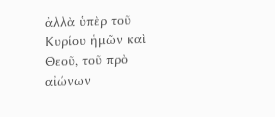ἀλλὰ ὑπὲρ τοῦ Κυρίου ἡμῶν καὶ Θεοῦ, τοῦ πρὸ αἰώνων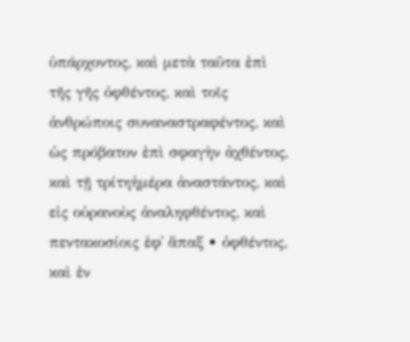ὑπάρχοντος, καὶ μετὰ ταῦτα ἐπὶ τῆς γῆς ὀφθέντος, καὶ τοῖς ἀνθρώποις συναναστραφέντος, καὶ ὡς πρόβατον ἐπὶ σφαγὴν ἀχθέντος, καὶ τῇ τρίτηἡμέρα ἀναστάντος, καὶ εἰς οὐρανοὺς ἀναληφθέντος, καὶ πεντακοσίοις ἐφ᾽ ἅπαξ • ὀφθέντος, καὶ ἐν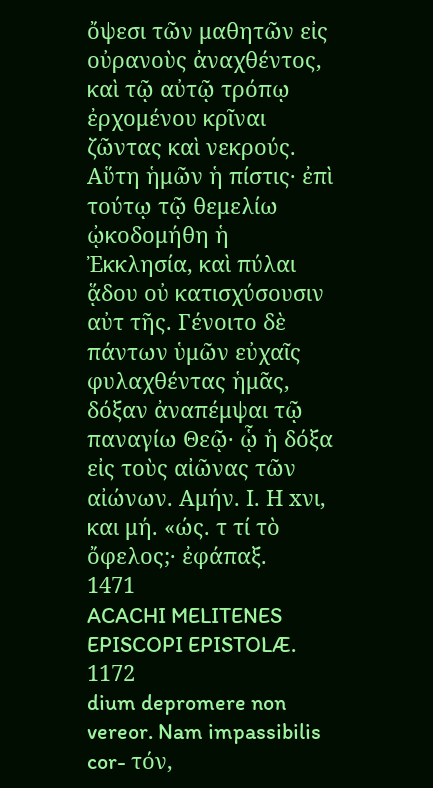ὄψεσι τῶν μαθητῶν εἰς οὐρανοὺς ἀναχθέντος, καὶ τῷ αὐτῷ τρόπῳ ἐρχομένου κρῖναι ζῶντας καὶ νεκρούς. Αὕτη ἡμῶν ἡ πίστις· ἐπὶ τούτῳ τῷ θεμελίω ᾠκοδομήθη ἡ Ἐκκλησία, καὶ πύλαι ᾅδου οὐ κατισχύσουσιν αὐτ τῆς. Γένοιτο δὲ πάντων ὑμῶν εὐχαῖς φυλαχθέντας ἡμᾶς, δόξαν ἀναπέμψαι τῷ παναγίω Θεῷ· ᾧ ἡ δόξα εἰς τοὺς αἰῶνας τῶν αἰώνων. Αμήν. Ι. Η xνι, και μή. «ώς. τ τί τὸ ὄφελος;· ἐφάπαξ.
1471
ACACHI MELITENES EPISCOPI EPISTOLÆ.
1172
dium depromere non vereor. Nam impassibilis cor- τόν,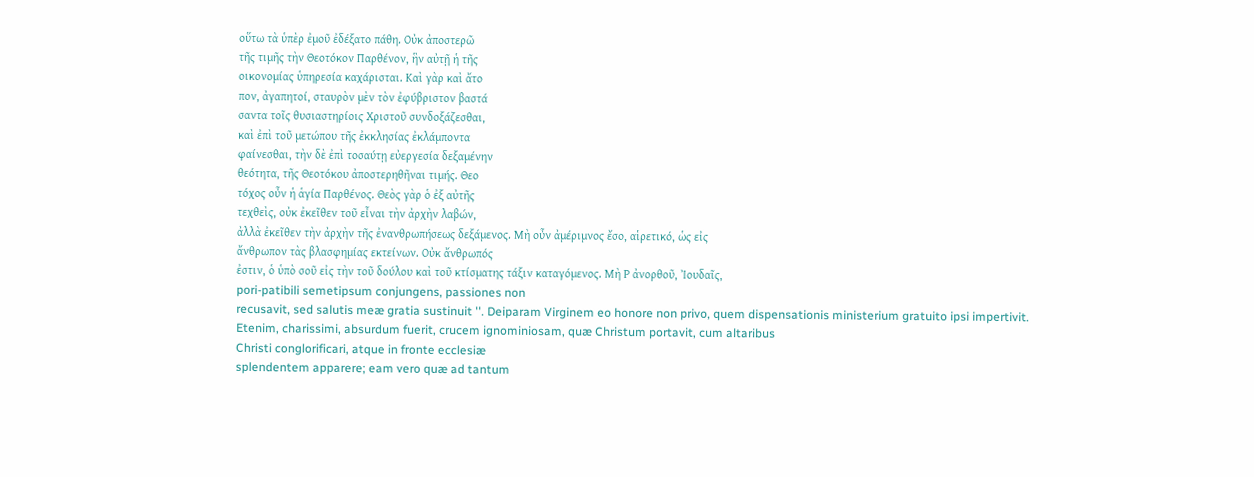οὕτω τὰ ὑπὲρ ἐμοῦ ἐδέξατο πάθη. Οὐκ ἀποστερῶ
τῆς τιμῆς τὴν Θεοτόκον Παρθένον, ἣν αὐτῇ ἡ τῆς
οικονομίας ὑπηρεσία καχάρισται. Καὶ γὰρ καὶ ἄτο
πον, ἀγαπητοί, σταυρὸν μὲν τὸν ἐφύβριστον βαστά
σαντα τοῖς θυσιαστηρίοις Χριστοῦ συνδοξάζεσθαι,
καὶ ἐπὶ τοῦ μετώπου τῆς ἐκκλησίας ἐκλάμποντα
φαίνεσθαι, τὴν δὲ ἐπὶ τοσαύτῃ εὐεργεσία δεξαμένην
θεότητα, τῆς Θεοτόκου ἀποστερηθῆναι τιμής. Θεο
τόχος οὖν ἡ ἁγία Παρθένος. Θεὸς γὰρ ὁ ἐξ αὐτῆς
τεχθεὶς, οὐκ ἐκεῖθεν τοῦ εἶναι τὴν ἀρχὴν λαβών,
ἀλλὰ ἐκεῖθεν τὴν ἀρχὴν τῆς ἐνανθρωπήσεως δεξάμενος. Μὴ οὖν ἀμέριμνος ἔσο, αἱρετικό, ὡς εἰς
ἄνθρωπον τὰς βλασφημίας εκτείνων. Οὐκ ἄνθρωπός
ἐστιν, ὁ ὑπὸ σοῦ εἰς τὴν τοῦ δούλου καὶ τοῦ κτίσματης τάξιν καταγόμενος. Μὴ Ρ ἀνορθοῦ, Ἰουδαῖς,
pori-patibili semetipsum conjungens, passiones non
recusavit, sed salutis meæ gratia sustinuit ''. Deiparam Virginem eo honore non privo, quem dispensationis ministerium gratuito ipsi impertivit.
Etenim, charissimi, absurdum fuerit, crucem ignominiosam, quæ Christum portavit, cum altaribus
Christi conglorificari, atque in fronte ecclesiæ
splendentem apparere; eam vero quæ ad tantum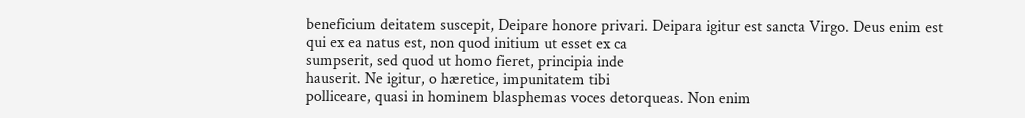beneficium deitatem suscepit, Deipare honore privari. Deipara igitur est sancta Virgo. Deus enim est
qui ex ea natus est, non quod initium ut esset ex ca
sumpserit, sed quod ut homo fieret, principia inde
hauserit. Ne igitur, o hæretice, impunitatem tibi
polliceare, quasi in hominem blasphemas voces detorqueas. Non enim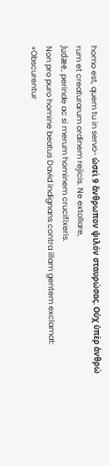homo est, quem tu in servo- ὡσεὶ 9 ἄνθρωπον ψιλόν σταυρώσας. Οὐχ ὑπὲρ ἀνθρώ
rum et creaturarum ordinem rejicis. Ne extollare,
Judæe, perinde ac si merum hominem crucifixeris.
Non pro puro homine beatus David indignans contra illam gentem exclamat: «Obscurentur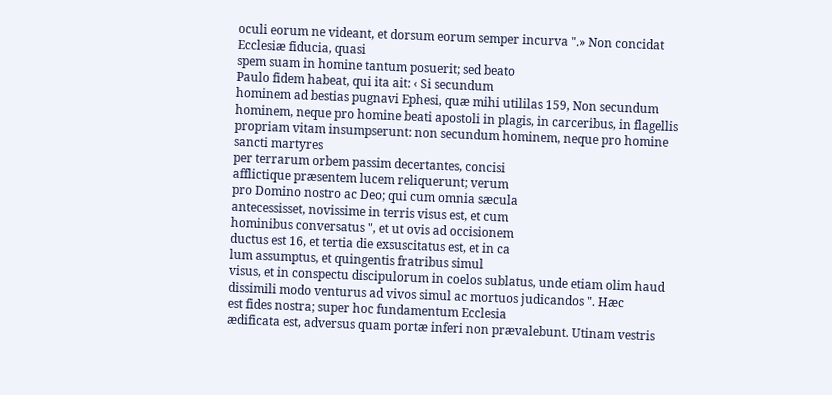oculi eorum ne videant, et dorsum eorum semper incurva ".» Non concidat Ecclesiæ fiducia, quasi
spem suam in homine tantum posuerit; sed beato
Paulo fidem habeat, qui ita ait: ‹ Si secundum
hominem ad bestias pugnavi Ephesi, quæ mihi utililas 159, Non secundum hominem, neque pro homine beati apostoli in plagis, in carceribus, in flagellis propriam vitam insumpserunt: non secundum hominem, neque pro homine sancti martyres
per terrarum orbem passim decertantes, concisi
afflictique præsentem lucem reliquerunt; verum
pro Domino nostro ac Deo; qui cum omnia sæcula
antecessisset, novissime in terris visus est, et cum
hominibus conversatus ", et ut ovis ad occisionem
ductus est 16, et tertia die exsuscitatus est, et in ca
lum assumptus, et quingentis fratribus simul
visus, et in conspectu discipulorum in coelos sublatus, unde etiam olim haud dissimili modo venturus ad vivos simul ac mortuos judicandos ". Hæc
est fides nostra; super hoc fundamentum Ecclesia
ædificata est, adversus quam portæ inferi non prævalebunt. Utinam vestris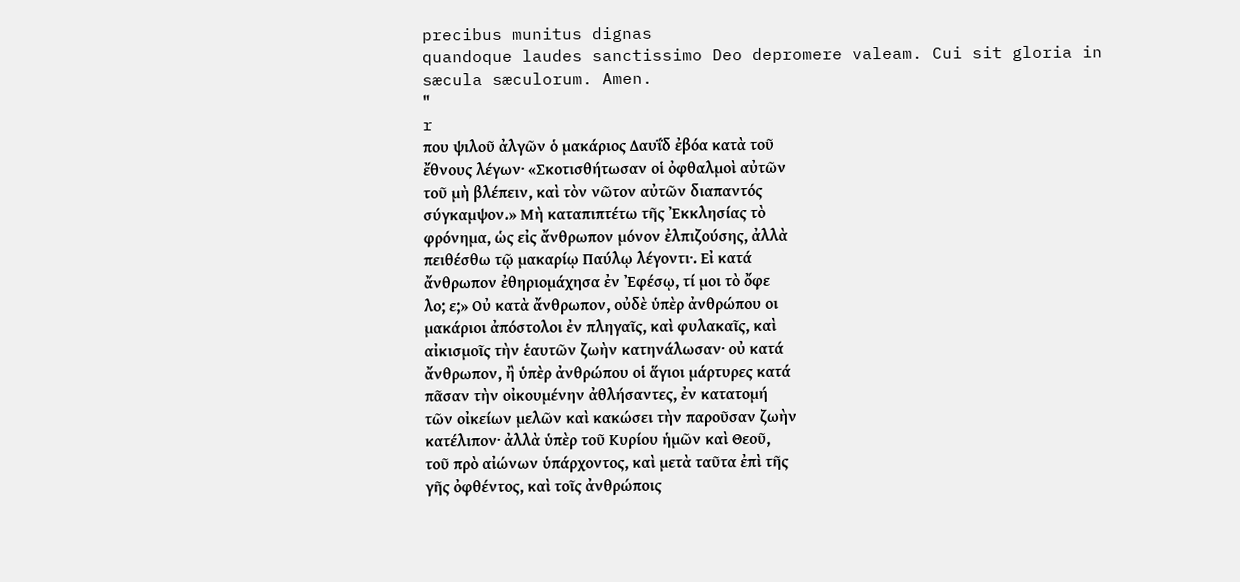precibus munitus dignas
quandoque laudes sanctissimo Deo depromere valeam. Cui sit gloria in sæcula sæculorum. Amen.
"
r
που ψιλοῦ ἀλγῶν ὁ μακάριος Δαυΐδ ἐβόα κατὰ τοῦ
ἔθνους λέγων· «Σκοτισθήτωσαν οἱ ὀφθαλμοὶ αὐτῶν
τοῦ μὴ βλέπειν, καὶ τὸν νῶτον αὐτῶν διαπαντός
σύγκαμψον.» Μὴ καταπιπτέτω τῆς Ἐκκλησίας τὸ
φρόνημα, ὡς εἰς ἄνθρωπον μόνον ἐλπιζούσης, ἀλλὰ
πειθέσθω τῷ μακαρίῳ Παύλῳ λέγοντι·. Εἰ κατά
ἄνθρωπον ἐθηριομάχησα ἐν Ἐφέσῳ, τί μοι τὸ ὄφε
λο; ε;» Οὐ κατὰ ἄνθρωπον, οὐδὲ ὑπὲρ ἀνθρώπου οι
μακάριοι ἀπόστολοι ἐν πληγαῖς, καὶ φυλακαῖς, καὶ
αἰκισμοῖς τὴν ἑαυτῶν ζωὴν κατηνάλωσαν· οὐ κατά
ἄνθρωπον, ἢ ὑπὲρ ἀνθρώπου οἱ ἅγιοι μάρτυρες κατά
πᾶσαν τὴν οἰκουμένην ἀθλήσαντες, ἐν κατατομή
τῶν οἰκείων μελῶν καὶ κακώσει τὴν παροῦσαν ζωὴν
κατέλιπον· ἀλλὰ ὑπὲρ τοῦ Κυρίου ἡμῶν καὶ Θεοῦ,
τοῦ πρὸ αἰώνων ὑπάρχοντος, καὶ μετὰ ταῦτα ἐπὶ τῆς
γῆς ὀφθέντος, καὶ τοῖς ἀνθρώποις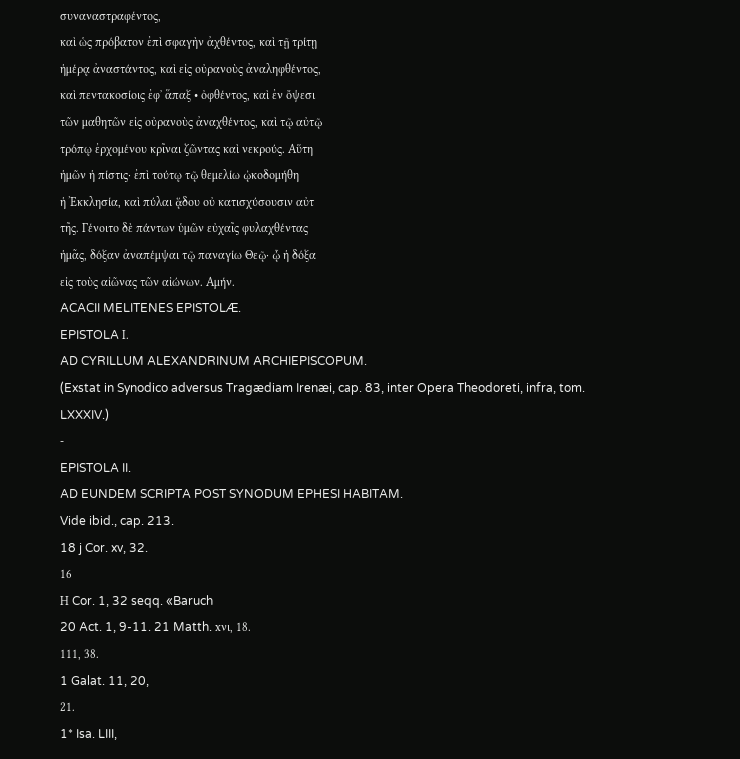συναναστραφέντος,
καὶ ὡς πρόβατον ἐπὶ σφαγὴν ἀχθέντος, καὶ τῇ τρίτῃ
ἡμέρᾳ ἀναστάντος, καὶ εἰς οὐρανοὺς ἀναληφθέντος,
καὶ πεντακοσίοις ἐφ᾽ ἅπαξ • ὀφθέντος, καὶ ἐν ὄψεσι
τῶν μαθητῶν εἰς οὐρανοὺς ἀναχθέντος, καὶ τῷ αὐτῷ
τρόπῳ ἐρχομένου κρῖναι ζῶντας καὶ νεκρούς. Αὕτη
ἡμῶν ἡ πίστις· ἐπὶ τούτῳ τῷ θεμελίω ᾠκοδομήθη
ἡ Ἐκκλησία, καὶ πύλαι ᾅδου οὐ κατισχύσουσιν αὐτ
τῆς. Γένοιτο δὲ πάντων ὑμῶν εὐχαῖς φυλαχθέντας
ἡμᾶς, δόξαν ἀναπέμψαι τῷ παναγίω Θεῷ· ᾧ ἡ δόξα
εἰς τοὺς αἰῶνας τῶν αἰώνων. Αμήν.
ACACII MELITENES EPISTOLÆ.
EPISTOLA Ι.
AD CYRILLUM ALEXANDRINUM ARCHIEPISCOPUM.
(Exstat in Synodico adversus Tragædiam Irenæi, cap. 83, inter Opera Theodoreti, infra, tom. LXXXIV.)
-
EPISTOLA II.
AD EUNDEM SCRIPTA POST SYNODUM EPHESI HABITAM.
Vide ibid., cap. 213.
18 j Cor. xv, 32.
16
Η Cor. 1, 32 seqq. «Baruch
20 Act. 1, 9-11. 21 Matth. xνι, 18.
111, 38.
1 Galat. 11, 20,
21.
1* Isa. LIII,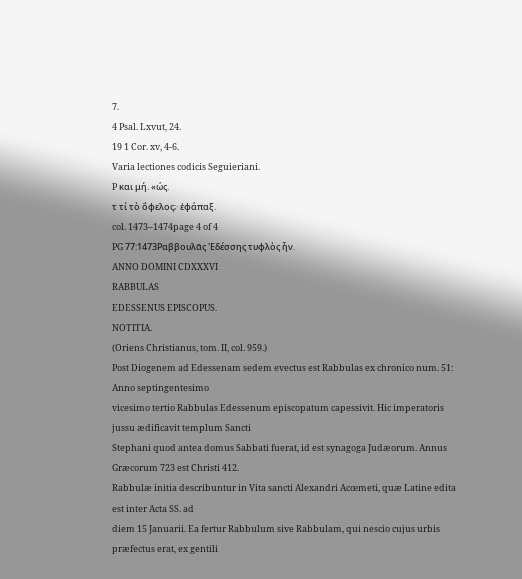7.
4 Psal. Lxvut, 24.
19 1 Cor. xv, 4-6.
Varia lectiones codicis Seguieriani.
P και μή. «ώς.
τ τί τὸ ὄφελος;· ἐφάπαξ.
col. 1473–1474page 4 of 4
PG 77:1473Ραββουλᾶς 'Εδέσσης τυφλὸς ἦν.
ANNO DOMINI CDXXXVI
RABBULAS
EDESSENUS EPISCOPUS.
NOTITIA.
(Oriens Christianus, tom. II, col. 959.)
Post Diogenem ad Edessenam sedem evectus est Rabbulas ex chronico num. 51: Anno septingentesimo
vicesimo tertio Rabbulas Edessenum episcopatum capessivit. Hic imperatoris jussu ædificavit templum Sancti
Stephani quod antea domus Sabbati fuerat, id est synagoga Judæorum. Annus Græcorum 723 est Christi 412.
Rabbulæ initia describuntur in Vita sancti Alexandri Acœmeti, quæ Latine edita est inter Acta SS. ad
diem 15 Januarii. Ea fertur Rabbulum sive Rabbulam, qui nescio cujus urbis præfectus erat, ex gentili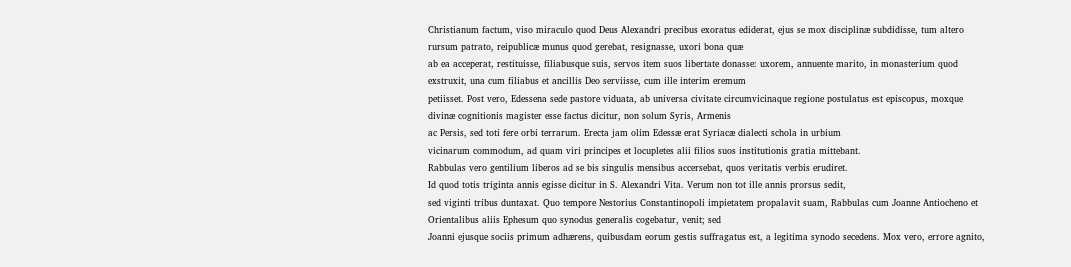Christianum factum, viso miraculo quod Deus Alexandri precibus exoratus ediderat, ejus se mox disciplinæ subdidisse, tum altero rursum patrato, reipublicæ munus quod gerebat, resignasse, uxori bona quæ
ab ea acceperat, restituisse, filiabusque suis, servos item suos libertate donasse: uxorem, annuente marito, in monasterium quod exstruxit, una cum filiabus et ancillis Deo serviisse, cum ille interim eremum
petiisset. Post vero, Edessena sede pastore viduata, ab universa civitate circumvicinaque regione postulatus est episcopus, moxque divinæ cognitionis magister esse factus dicitur, non solum Syris, Armenis
ac Persis, sed toti fere orbi terrarum. Erecta jam olim Edessæ erat Syriacæ dialecti schola in urbium
vicinarum commodum, ad quam viri principes et locupletes alii filios suos institutionis gratia mittebant.
Rabbulas vero gentilium liberos ad se bis singulis mensibus accersebat, quos veritatis verbis erudiret.
Id quod totis triginta annis egisse dicitur in S. Alexandri Vita. Verum non tot ille annis prorsus sedit,
sed viginti tribus duntaxat. Quo tempore Nestorius Constantinopoli impietatem propalavit suam, Rabbulas cum Joanne Antiocheno et Orientalibus aliis Ephesum quo synodus generalis cogebatur, venit; sed
Joanni ejusque sociis primum adhærens, quibusdam eorum gestis suffragatus est, a legitima synodo secedens. Mox vero, errore agnito,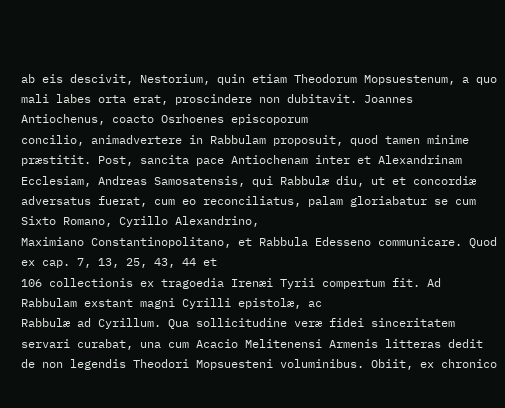ab eis descivit, Nestorium, quin etiam Theodorum Mopsuestenum, a quo
mali labes orta erat, proscindere non dubitavit. Joannes Antiochenus, coacto Osrhoenes episcoporum
concilio, animadvertere in Rabbulam proposuit, quod tamen minime præstitit. Post, sancita pace Antiochenam inter et Alexandrinam Ecclesiam, Andreas Samosatensis, qui Rabbulæ diu, ut et concordiæ adversatus fuerat, cum eo reconciliatus, palam gloriabatur se cum Sixto Romano, Cyrillo Alexandrino,
Maximiano Constantinopolitano, et Rabbula Edesseno communicare. Quod ex cap. 7, 13, 25, 43, 44 et
106 collectionis ex tragoedia Irenæi Tyrii compertum fit. Ad Rabbulam exstant magni Cyrilli epistolæ, ac
Rabbulæ ad Cyrillum. Qua sollicitudine veræ fidei sinceritatem servari curabat, una cum Acacio Melitenensi Armenis litteras dedit de non legendis Theodori Mopsuesteni voluminibus. Obiit, ex chronico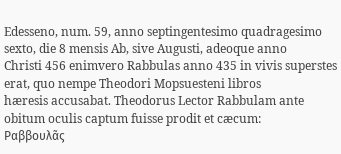Edesseno, num. 59, anno septingentesimo quadragesimo sexto, die 8 mensis Ab, sive Augusti, adeoque anno
Christi 456 enimvero Rabbulas anno 435 in vivis superstes erat, quo nempe Theodori Mopsuesteni libros
hæresis accusabat. Theodorus Lector Rabbulam ante obitum oculis captum fuisse prodit et cæcum:
Ραββουλᾶς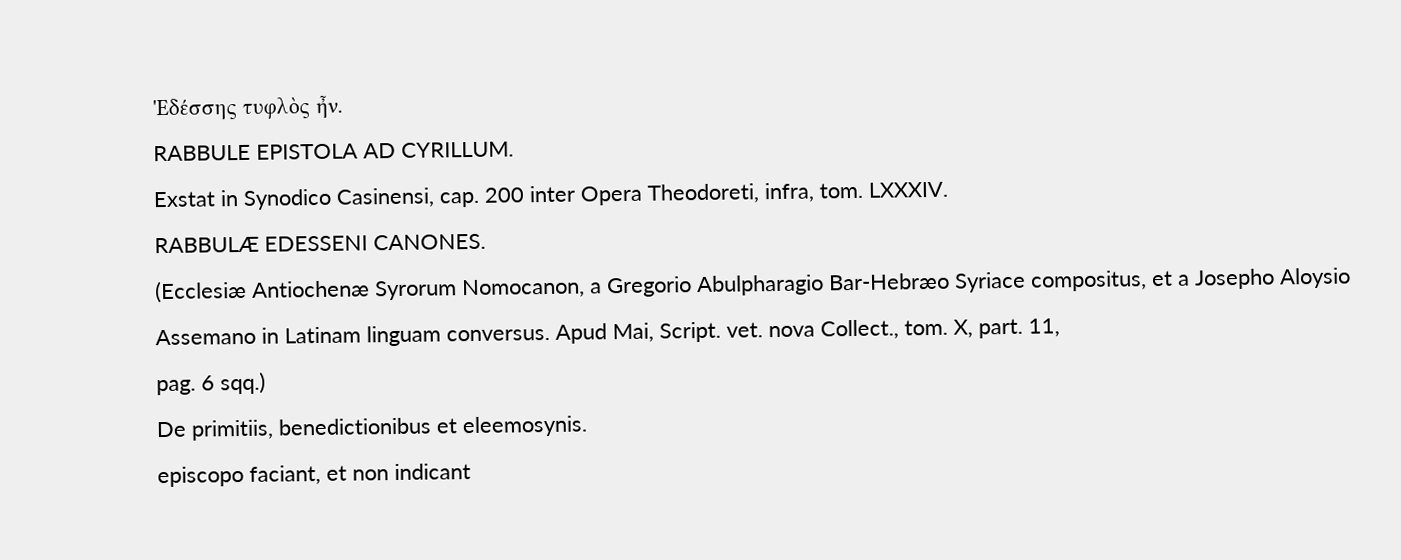'Εδέσσης τυφλὸς ἦν.
RABBULE EPISTOLA AD CYRILLUM.
Exstat in Synodico Casinensi, cap. 200 inter Opera Theodoreti, infra, tom. LXXXIV.
RABBULÆ EDESSENI CANONES.
(Ecclesiæ Antiochenæ Syrorum Nomocanon, a Gregorio Abulpharagio Bar-Hebræo Syriace compositus, et a Josepho Aloysio Assemano in Latinam linguam conversus. Apud Mai, Script. vet. nova Collect., tom. X, part. 11,
pag. 6 sqq.)
De primitiis, benedictionibus et eleemosynis.
episcopo faciant, et non indicant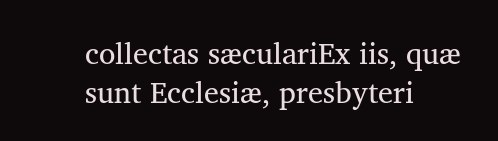collectas sæculariEx iis, quæ sunt Ecclesiæ, presbyteri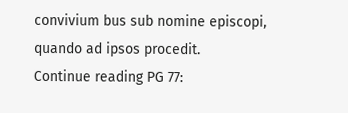convivium bus sub nomine episcopi, quando ad ipsos procedit.
Continue reading PG 77: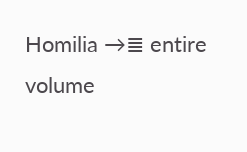Homilia →≣ entire volume